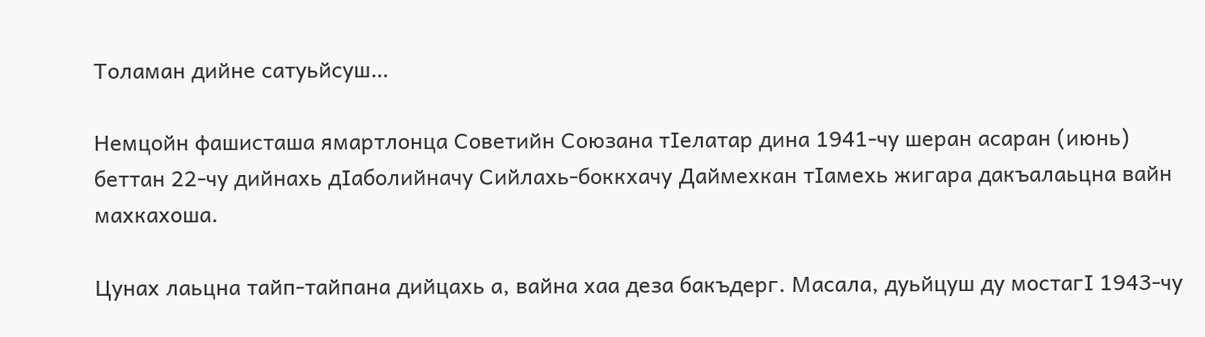Толаман дийне сатуьйсуш…

Немцойн фашисташа ямартлонца Советийн Союзана тIелатар дина 1941-чу шеран асаран (июнь) беттан 22-чу дийнахь дIаболийначу Сийлахь-боккхачу Даймехкан тIамехь жигара дакъалаьцна вайн махкахоша.

Цунах лаьцна тайп-тайпана дийцахь а, вайна хаа деза бакъдерг. Масала, дуьйцуш ду мостагI 1943-чу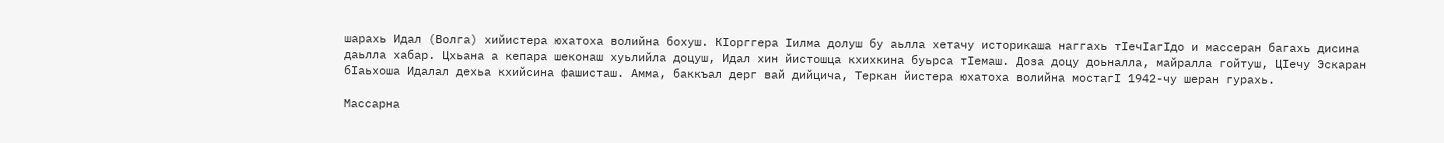шарахь Идал (Волга) хийистера юхатоха волийна бохуш. КIорггера Iилма долуш бу аьлла хетачу историкаша наггахь тIечIагIдо и массеран багахь дисина даьлла хабар. Цхьана а кепара шеконаш хуьлийла доцуш, Идал хин йистошца кхихкина буьрса тIемаш. Доза доцу доьналла, майралла гойтуш, ЦIечу Эскаран бIаьхоша Идалал дехьа кхийсина фашисташ. Амма, баккъал дерг вай дийцича, Теркан йистера юхатоха волийна мостагI 1942-чу шеран гурахь.

Массарна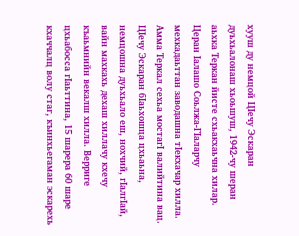хууш ду немцой ЦIечу Эскаран дуьхьалонаш хьоьшуш, 1942-чу шеран аьхка Теркан йисте схьакхаьчна хилар. Церан Iалашо Соьлжа-ГIаларчу мехкадаьттан заводашна тIекхачар хилла. Амма Теркал сехьа мостагI валийтина вац. ЦIечу Эскаран бIаьхошца цхьаьна, немцошна дуьхьало еш, нохчий, гIалгIай, вайн махкахь дехаш хиллачу кхечу къаьмнийн векалш хилла. Верриге цхьабосса гIаьттина, 15 шарера 60 шаре кхаччалц волу стаг, къинхьегаман эскарехь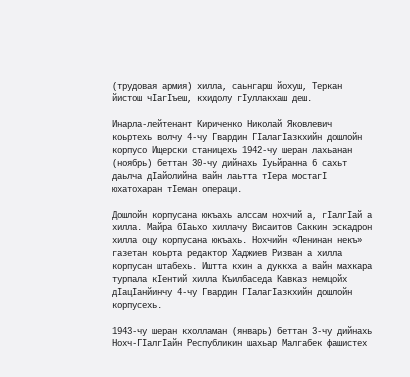(трудовая армия) хилла, саьнгарш йохуш, Теркан йистош чIагIъеш, кхидолу гIуллакхаш деш.

Инарла-лейтенант Кириченко Николай Яковлевич коьртехь волчу 4-чу Гвардин ГIалагIазкхийн дошлойн корпусо Ищерски станицехь 1942-чу шеран лахьанан (ноябрь) беттан 30-чу дийнахь Iуьйранна 6 сахьт даьлча дIайолийна вайн лаьтта тIера мостагI юхатохаран тIеман операци.

Дошлойн корпусана юкъахь алссам нохчий а, гIалгIай а хилла. Майра бIаьхо хиллачу Висаитов Саккин эскадрон хилла оцу корпусана юкъахь. Нохчийн «Ленинан некъ» газетан коьрта редактор Хаджиев Ризван а хилла корпусан штабехь. Иштта кхин а дуккха а вайн махкара турпала кIентий хилла Къилбаседа Кавказ немцойх дIацIанйинчу 4-чу Гвардин ГIалагIазкхийн дошлойн корпусехь.

1943-чу шеран кхолламан (январь) беттан 3-чу дийнахь Нохч-ГIалгIайн Республикин шахьар Малгабек фашистех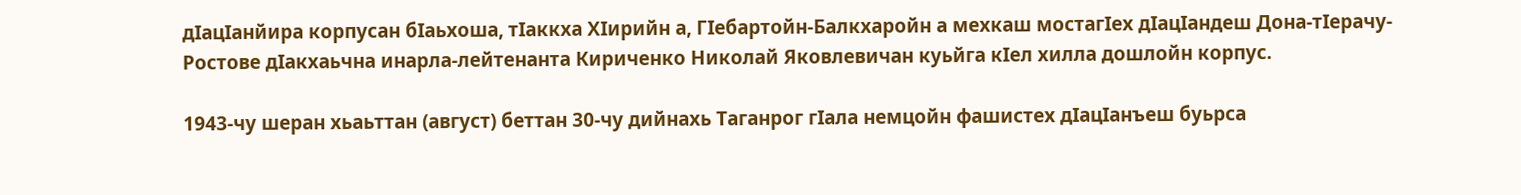дIацIанйира корпусан бIаьхоша, тIаккха ХIирийн а, ГIебартойн-Балкхаройн а мехкаш мостагIех дIацIандеш Дона-тIерачу-Ростове дIакхаьчна инарла-лейтенанта Кириченко Николай Яковлевичан куьйга кIел хилла дошлойн корпус.

1943-чу шеран хьаьттан (август) беттан 30-чу дийнахь Таганрог гIала немцойн фашистех дIацIанъеш буьрса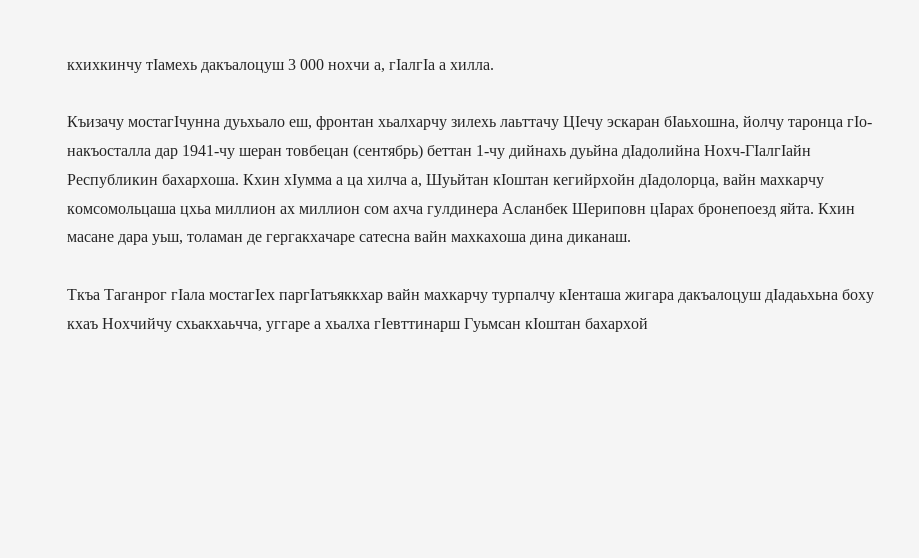кхихкинчу тIамехь дакъалоцуш 3 000 нохчи а, гIалгIа а хилла.

Къизачу мостагIчунна дуьхьало еш, фронтан хьалхарчу зилехь лаьттачу ЦIечу эскаран бIаьхошна, йолчу таронца гIо-накъосталла дар 1941-чу шеран товбецан (сентябрь) беттан 1-чу дийнахь дуьйна дIадолийна Нохч-ГIалгIайн Республикин бахархоша. Кхин хIумма а ца хилча а, Шуьйтан кIоштан кегийрхойн дIадолорца, вайн махкарчу комсомольцаша цхьа миллион ах миллион сом ахча гулдинера Асланбек Шериповн цIарах бронепоезд яйта. Кхин масане дара уьш, толаман де гергакхачаре сатесна вайн махкахоша дина диканаш.

Ткъа Таганрог гIала мостагIех паргIатъяккхар вайн махкарчу турпалчу кIенташа жигара дакъалоцуш дIадаьхьна боху кхаъ Нохчийчу схьакхаьчча, уггаре а хьалха гIевттинарш Гуьмсан кIоштан бахархой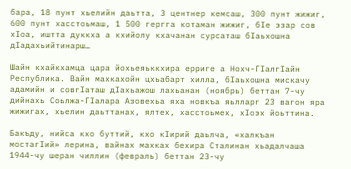бара, 18 пунт хьелийн даьтта, 3 центнер кемсаш, 300 пунт жижиг, 600 пунт хасстоьмаш, 1 500 гергга котаман жижиг, бIе эзар сов хIоа, иштта дуккха а кхийолу кхачанан сурсаташ бIаьхошна дIадахьийтинарш…

Шайн кхайкхамца цара йохьеяьккхира ерриге а Нохч-ГIалгIайн Республика. Вайн махкахойн цхьабарт хилла, бIаьхошна мискачу адамийн и совгIаташ дIахьажош лахьанан (ноябрь) беттан 7-чу дийнахь Соьлжа-ГIалара Азовехьа яха новкъа яьлларг 23 вагон яра жижигах, хьелин даьттанах, ялтех, хасстоьмех, хIоэх йоьттина.

Бакъду, нийса кхо буттий, кхо кIирий даьлча, «халкъан мостагIий» лерина, вайнах махках бехира Сталинан хьадалчаша 1944-чу шеран чиллин (февраль) беттан 23-чу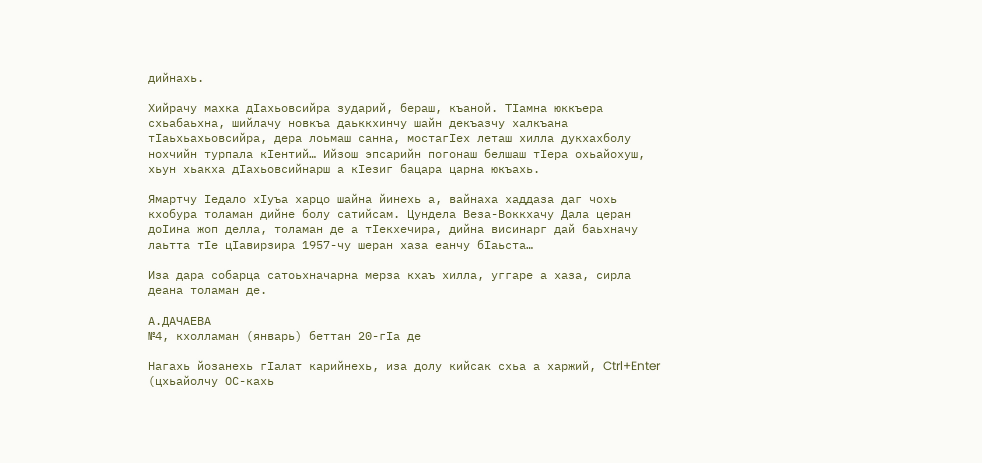дийнахь.

Хийрачу махка дIахьовсийра зударий, бераш, къаной. ТIамна юккъера схьабаьхна, шийлачу новкъа даьккхинчу шайн декъазчу халкъана тIаьхьахьовсийра, дера лоьмаш санна, мостагIех леташ хилла дукхахболу нохчийн турпала кIентий… Ийзош эпсарийн погонаш белшаш тIера охьайохуш, хьун хьакха дIахьовсийнарш а кIезиг бацара царна юкъахь.

Ямартчу Iедало хIуъа харцо шайна йинехь а, вайнаха хаддаза даг чохь кхобура толаман дийне болу сатийсам. Цундела Веза-Воккхачу Дала церан доIина жоп делла, толаман де а тIекхечира, дийна висинарг дай баьхначу лаьтта тIе цIавирзира 1957-чу шеран хаза еанчу бIаьста…

Иза дара собарца сатоьхначарна мерза кхаъ хилла, уггаре а хаза, сирла деана толаман де.

А.ДАЧАЕВА
№4, кхолламан (январь) беттан 20-гIа де

Нагахь йозанехь гIалат карийнехь, иза долу кийсак схьа а харжий, Ctrl+Enter (цхьайолчу ОС-кахь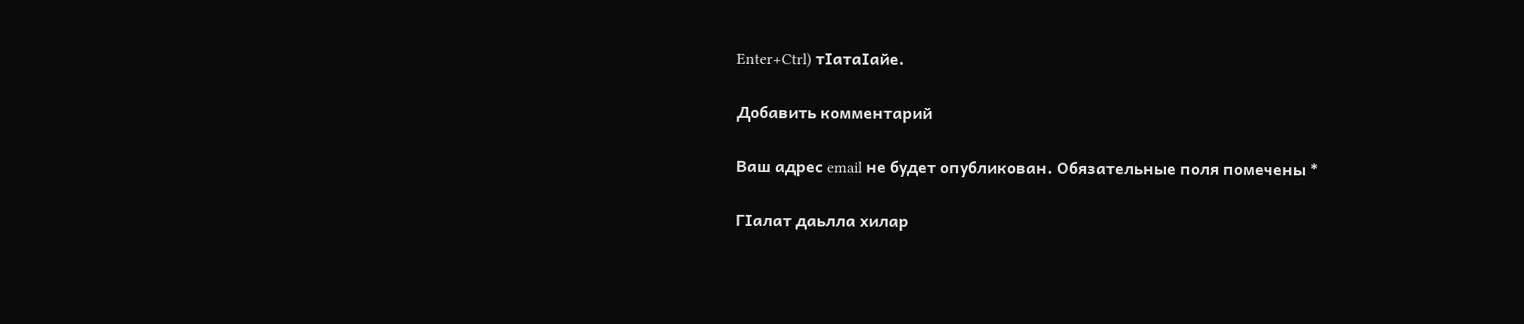Enter+Ctrl) тIатаIайе.

Добавить комментарий

Ваш адрес email не будет опубликован. Обязательные поля помечены *

ГIалат даьлла хилар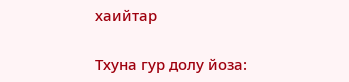хаийтар

Тхуна гур долу йоза: